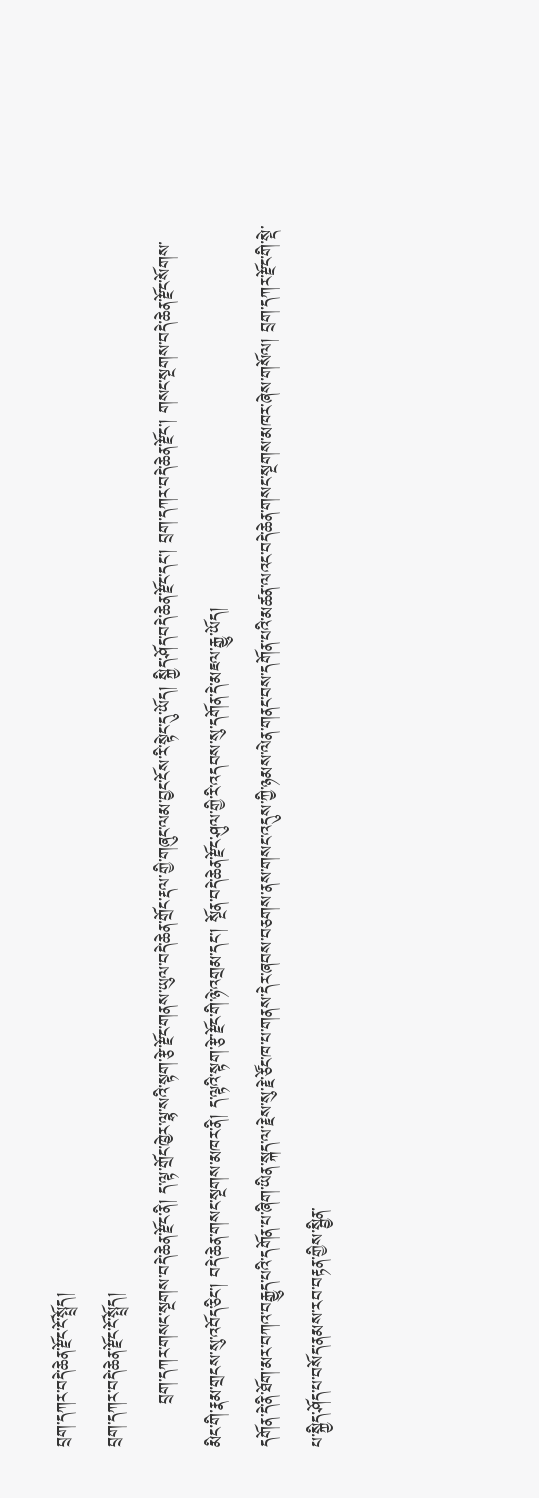བྲག་དཀར་བདེ་ཆེན་རྫོང་ངོ་སྤྲོད།
བྲག་དཀར་བདེ་ཆེན་རྫོང་ངོ་སྤྲོད།
       བྲག་དཀར་གསང་སྔགས་བདེ་ཆེན་རྫོང་ནི། ད་ལྟ་གྲོང་ཁྱེར་ལྷ་སའི་སྟག་རྩེ་རྫོང་གནས་ཡུལ་བདེ་ཆེན་གྲོང་རྡལ་གྱི་གཞུང་ལམ་བྱང་ངོས་རི་སྟེང་དུ་ཡོད། སྐྱིད་ཤོད་བདེ་ཆེན་རྫོང་དང་། བྲག་དཀར་བདེ་ཆེན་རྫོང་། གསང་སྔགས་བདེ་ཆེན་རྫོང་སོགས་མིང་གི་རྣམ་གྲངས་སུ་འབོད་ཅིང་། བདེ་ཆེན་གསང་སྔགས་མཁར་ནི། ད་ལྟའི་སྟག་རྩེ་རྫོང་གི་ཉེ་འགྲམ་དང་། སྔོན་བདེ་ཆེན་རྫོང་ཤུལ་གྱི་རི་འདབས་སུ་དགོན་དེ་མཇལ་རྒྱུ་ཡོད།
དགོན་དེ་ནི་ཐོག་མར་བཀའ་བརྒྱུད་པའི་དགོན་པ་ཞིག་ཡིན་སྐད་ལ་རྗེས་སུ་རྗེ་ཙོང་ཁ་པ་གནས་དེར་ཞབས་བཅགས་ནས་གསང་འདུས་ཀྱི་ཉམས་ལེན་གནང་བས་དགོན་པའི་མཚན་ལའང་བདེ་ཆེན་གསང་སྔགས་མཁར་ཞེས་གསོལ། བྲག་དཀར་རྫོང་གི་སྡེ་པ་སྐྱིད་ཤོད་པ་བསོད་ནམས་རབ་བརྟན་གྱིས་སྦྱིན་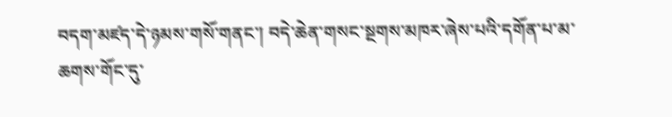བདག་མཛད་དེ་ཉམས་གསོ་གནང་། བདེ་ཆེན་གསང་སྔགས་མཁར་ཞེས་པའི་དགོན་པ་མ་ཆགས་གོང་དུ་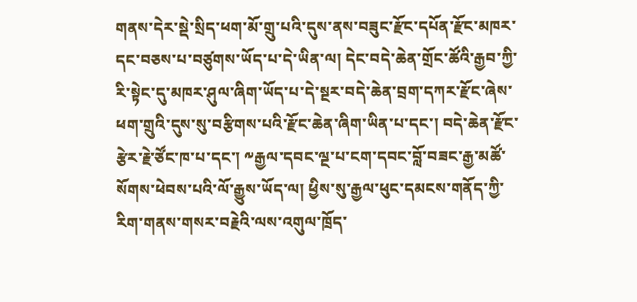གནས་དེར་སྡེ་སྲིད་ཕག་མོ་གྲུ་པའི་དུས་ནས་བཟུང་རྫོང་དཔོན་རྫོང་མཁར་དང་བཅས་པ་བཙུགས་ཡོད་པ་དེ་ཡིན་ལ། དེང་བདེ་ཆེན་གྲོང་ཚོའི་རྒྱབ་ཀྱི་རི་སྟེང་དུ་མཁར་ཤུལ་ཞིག་ཡོད་པ་དེ་སྔར་བདེ་ཆེན་བྲག་དཀར་རྫོང་ཞེས་ཕག་གྲུའི་དུས་སུ་བརྩིགས་པའི་རྫོང་ཆེན་ཞིག་ཡིན་པ་དང་། བདེ་ཆེན་རྫོང་རྩེར་རྗེ་ཙོང་ཁ་པ་དང་། ༸རྒྱལ་དབང་ལྔ་པ་ངག་དབང་བློ་བཟང་རྒྱ་མཚོ་སོགས་ཕེབས་པའི་ལོ་རྒྱུས་ཡོད་ལ། ཕྱིས་སུ་རྒྱལ་ཕུང་དམངས་གནོད་ཀྱི་རིག་གནས་གསར་བརྗེའི་ལས་འགུལ་ཁྲོད་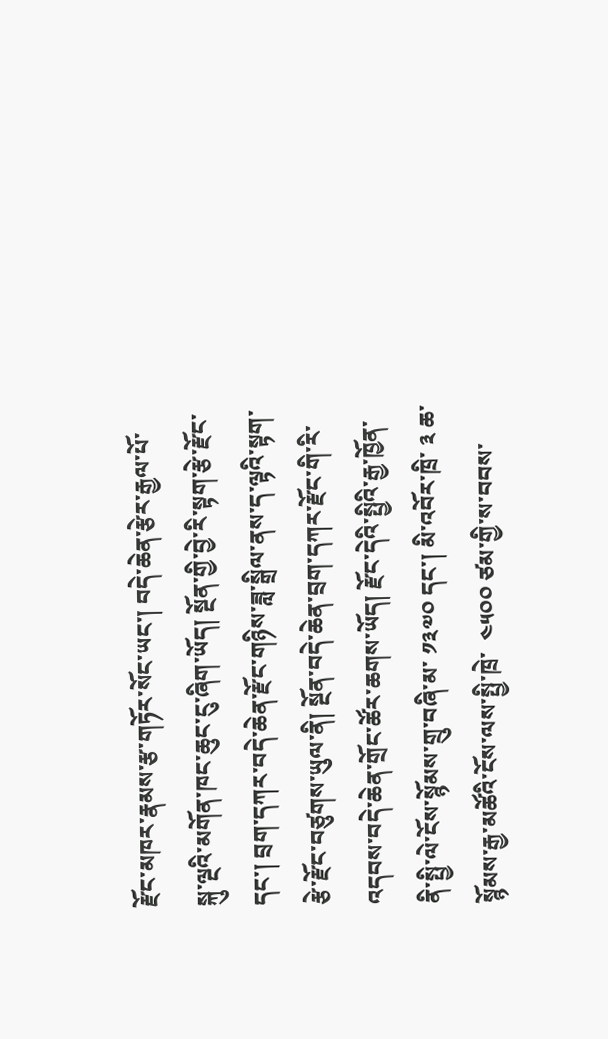རྫོང་མཁར་རྣམས་རྩ་གཏོར་སོང་ཡང་། བདེ་ཆེན་རྩེར་རྒྱལ་པོ་སྐུ་ལྔའི་མགོན་ཁང་ཆུང་ངུ་ཞིག་ཡོད། སྔོན་གྱི་བྱེ་རི་སྟག་རྩེ་རྫོང་དང་། བྲག་དཀར་བདེ་ཆེན་རྫོང་གཉིས་ཟླ་སྒྲིལ་ནས་ད་ལྟའི་སྟག་རྩེ་རྫོང་བཙུགས་ཡུལ་ནི། སྔོན་བདེ་ཆེན་བྲག་དཀར་རྫོང་གི་རི་འདབས་བདེ་ཆེན་གྲོང་ཚོར་ཆགས་ཡོད། རྫོང་དེའི་སྤྱིའི་རྒྱ་ཁྱོན་ནི་སྤྱི་ལེ་ངོས་སྙོམས་གྲུ་བཞི་མ་ ༡༣༧༠ དང་། མི་འབོར་ཁྲི་ ༣ ཆ་སྙོམས་རྒྱ་མཚོའི་ངོས་ལས་སྤྱི་ཁྲེ་  ༤༥༠༠ ཙམ་གྱི་ས་བབས་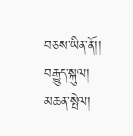བཅས་ཡིན་ནོ།།
བརྒྱུད་སྐུལ།
མཆན་སྤེལ།